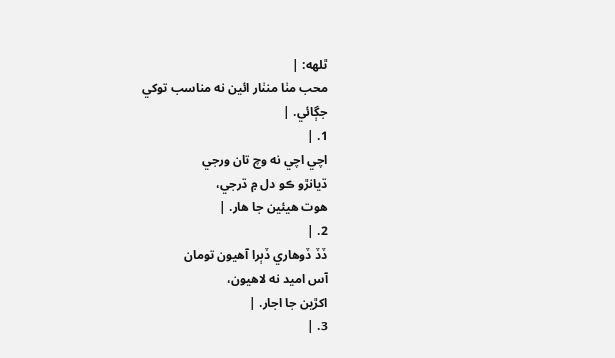ٿلهه: |
محب مٺا منٺار ائين نه مناسب توکي
جڳائي. |
1. |
اچي اچي نه وچ تان ورجي
ڌيانڙو ڪو دل ۾ ڌرجي،
هوت هيئين جا هار. |
2. |
ڏڏ ڏوهاري ڏٻرا آهيون تومان
آس اميد نه لاهيون،
اکڙين جا اجار. |
3. |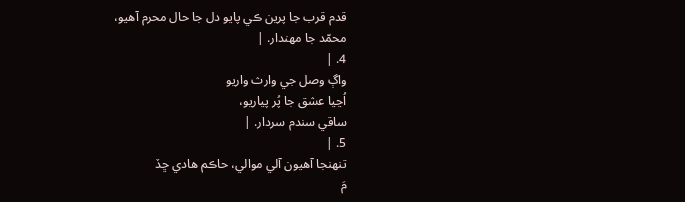قدم قرب جا پرين ڪي پايو دل جا حال محرم آهيو،
محمّد جا مهندار. |
4. |
واڳ وصل جي وارث واريو
اُڃيا عشق جا پُر پياريو،
ساقي سندم سردار. |
5. |
تنهنجا آهيون آلي موالي، حاڪم هادي ڇڏ
مَ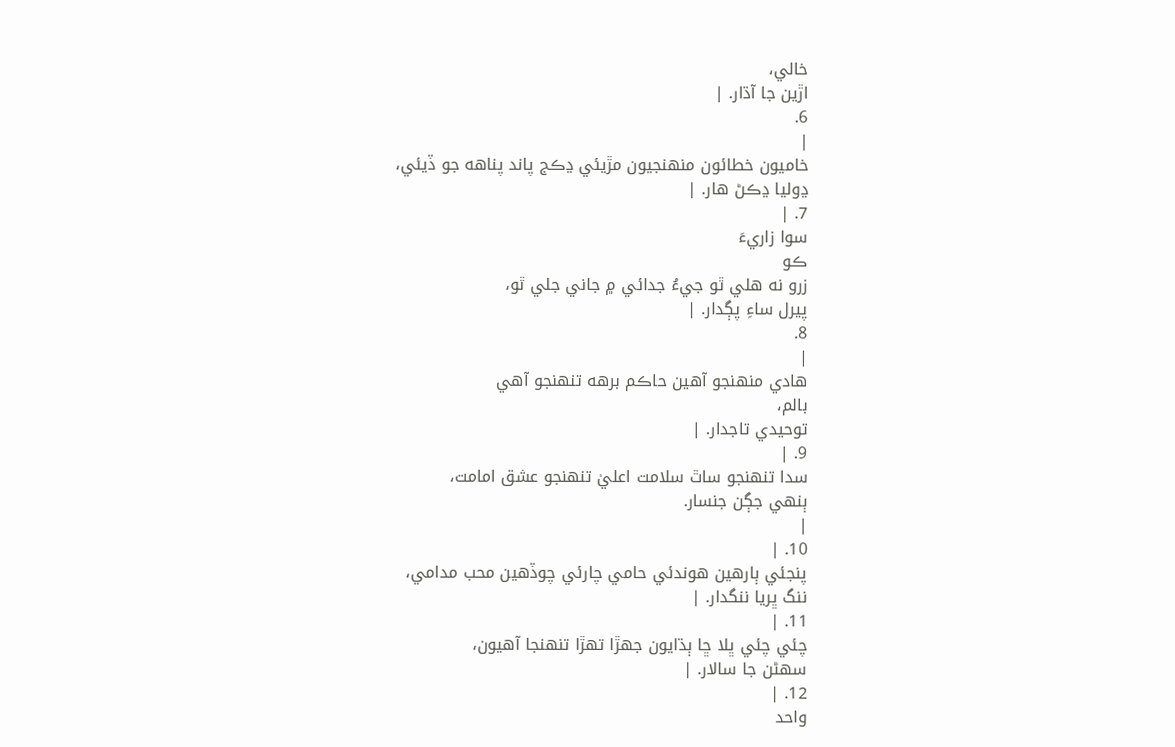خالي،
اڙين جا آڌار. |
6.
|
خاميون خطائون منهنجيون مڙيئي ڍڪج پاند پناهه جو ڏيئي،
ڍوليا ڍڪڻ هار. |
7. |
سوا زاريءَ
ڪو
زرو نه هلي ٿو جيءُ جدائي ۾ جاني جلي ٿو،
پيرل ساءِ پڳدار. |
8.
|
هادي منهنجو آهين حاڪم برهه تنهنجو آهي
بالم،
توحيدي تاجدار. |
9. |
سدا تنهنجو ساٿ سلامت اعليٰ تنهنجو عشق امامت،
ٻنهي جڳن جنسار.
|
10. |
پنجئي ٻارهين هوندئي حامي چارئي چوڏهين محب مدامي،
ننگ ڀريا ننگدار. |
11. |
چئي چئي ڀلا ڇا ٻڌايون جهڙا تهڙا تنهنجا آهيون،
سهڻن جا سالار. |
12. |
واحد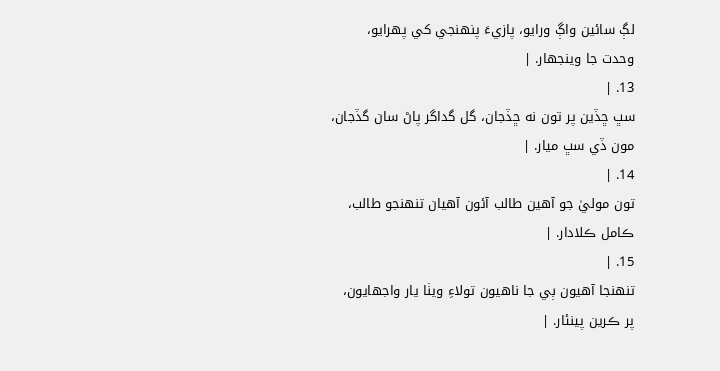لڳ سائين واڳ ورايو، پازيءَ پنهنجي کي پهرايو،
وحدت جا وينجهار. |
13. |
سڀ ڇڏين پر تون نه ڇڏجان، گل گداگر پاڻ سان گڏجان،
مون ڏي سڀ ميار. |
14. |
تون موليٰ جو آهين طالب آئون آهيان تنهنجو طالب،
ڪامل ڪلادار. |
15. |
تنهنجا آهيون ٻي جا ناهيون تولاءِ ويٺا يار واجهايون،
پر ڪرين پينئار. |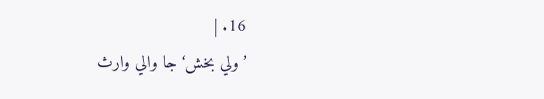16. |
’ولي بخش‘ جا والي وارث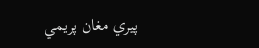پيري مغان پريمي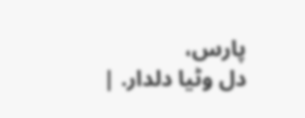پارس،
دل وڻيا دلدار. |